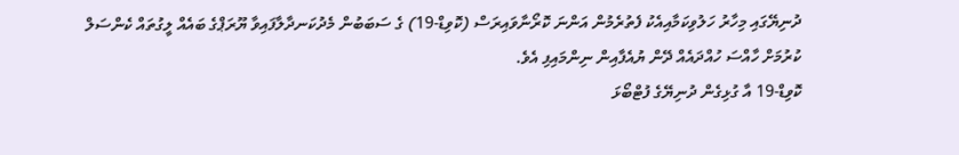ދުނިޔޭގައި މިހާރު ހަލުވިކަމާއިއެކު ފެތުރެމުން އަންނަ ކޮރޯނާވައިރަސް (ކޮވިޑް-19) ގެ ސަބަބުން މެދުކަނދާލާފައިވާ ޔޫރަޕްގެ ބައެއް ލީގުތައް ކެންސަލް ކުރުމަށް ހާއްސަ ހުއްދައެއް ދޭން ޔުއެފާއިން ނިންމައިފި އެވެ.
ކޮވިޑް-19 އާ ގުޅިގެން ދުނިޔޭގެ ފުޓްބޯޅަ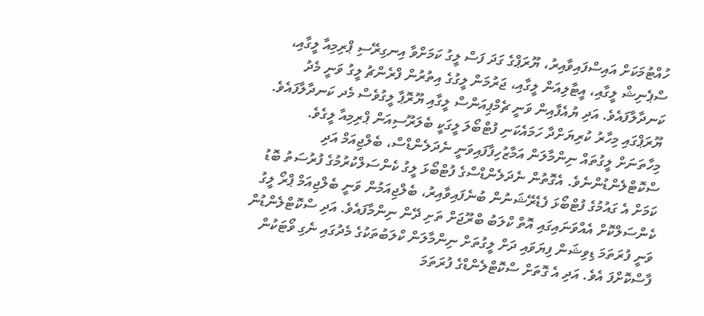ހުއްޓުމަކަށް އައިސްފައިވާއިރު، ޔޫރަޕްގެ ގަދަ ފަސް ލީގު ކަމަށްވާ އިނގިރޭސި ޕްރިމިއާ ލީގާއި، ސްޕެނިޝް ލީގާއި، އީޓާލިއަން ލީގާއި، ޖަރުމަން ލީގުގެ އިތުރުން ފްރެންޗު ލީގު ވަނީ މެދު ކަނދާލާފައެވެ. އަދި ޔުއެފާއިން ވަނީ ޗެމްޕިއަންސް ލީގާއި ޔޫރޮޕާ ލީގުވެސް މެދ ކަނދާލާފައެވެ. ޔޫރަޕްގައި މިހާރު ކުރިޔަށްދާ ހަމައެކަނި ފުޓްބޯލަ ލީގަކީ ބެލަރޫސިއަން ޕްރިމިއާ ލީގެވެ.
މިހާތަނަށް ލީގުތައް ނިންމާލަން އަމާޒުހިފާފައިވަނީ ނެދަލެންޑްސް، ބެލްޖިއަމް އަދި ސްކޮޓްލެންޑުންނެވެ. އެގޮތުން ނެދަލެންޑްސްގެ ފުޓްބޯޅަ ލީގު ކެންސަލްކުރުމުގެ ފުރުސަތު ބޮޑު ކަމަށް އެ ގައުމުގެ ފުޓްބޯޅަ ފެޑެރޭޝަނުން ބުނެފައިވާއިރު، ބެލްޖިއަމުން ވަނީ ބެލްޖިއަމް ޕްރޯ ލީގު ކެންސަލްކޮށް އެއްވަނައިގައި އޮތް ކްލަބު ބްރޫޖަށް ތަށި ދޭން ނިންމާފައެވެ. އަދި ސްކޮޓްލެންޑުން ވަނީ ފުރަތަމަ ޑިވިޝަން ފިޔަވައި ދަށް ލީގުތަށް ނިންމާލަން ކްލަބުތަކުގެ މެދުގައި ނެގި ވޯޓަކުން ފާސްކޮށްފަ އެވެ. އަދި އެ ގޮތަށް ސްކޮޓްލެންޑްގެ ފުރަތަމަ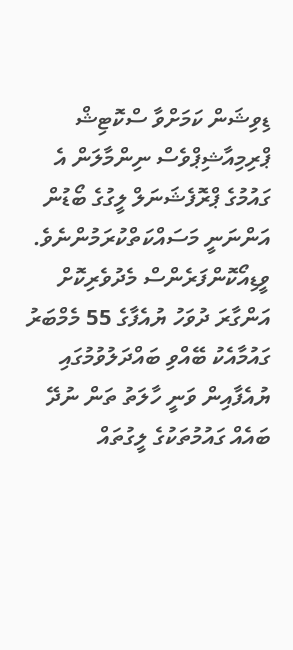ޑިވިޝަން ކަމަށްވާ ސްކޮޓިޝް ޕްރިމިއާޝިޕްވެސް ނިންމާލަން އެ ގައުމުގެ ޕްރޮފެޝަނަލް ލީގުގެ ބޯޑުން އަންނަނީ މަސައްކަތްކުރަމުންނެވެ.
ވީޑިއޯކޮންފަރެންސް މެދުވެރިކޮށް އަންގާރަ ދުވަހު ޔުއެފާގެ 55 މެމްބަރު ގައުމާއެކު ބޭއްވި ބައްދަލުވުމުގައި ޔުއެފާއިން ވަނީ ހާލަތު ތަން ނުދޭ ބައެއް ގައުމުތަކުގެ ލީގުތައް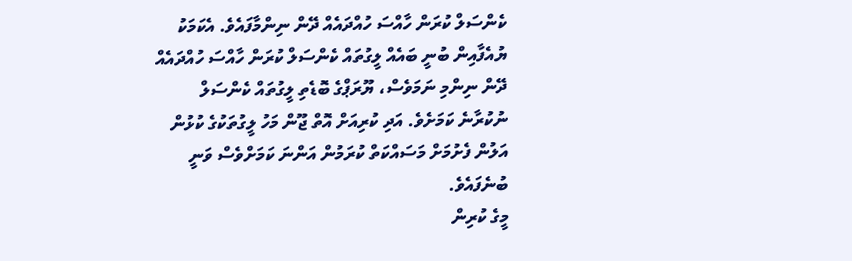ކެންސަލް ކުރަން ހާއްސަ ހުއްދައެއް ދޭން ނިންމާފައެވެ. އެކަމަކު ޔުއެފާއިން ބުނީ ބައެއް ލީގުތައް ކެންސަލް ކުރަން ހާއްސަ ހުއްދައެއް ދޭން ނިންމި ނަމަވެސް، ޔޫރަޕްގެ ބޮޑެތި ލީގުތައް ކެންސަލް ނުކުރާނެ ކަމަށެވެ. އަދި ކުރިއަށް އޮތް ޖޫން މަހު ލީގުތަކުގެ ކުޅުން އަލުން ފެށުމަށް މަސައްކަތް ކުރަމުން އަންނަ ކަމަށްވެސް ވަނީ ބުނެފައެވެ.
މީގެ ކުރިން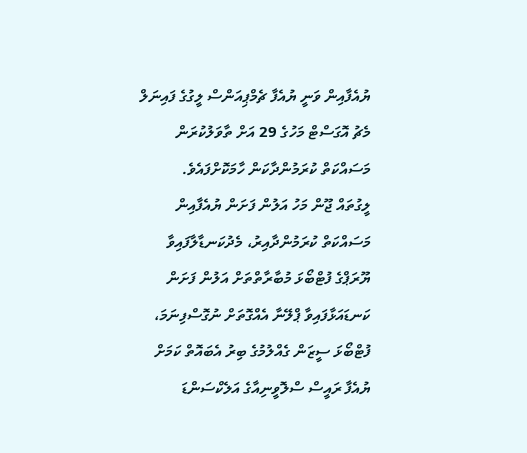ޔުއެފާއިން ވަނީ ޔުއެފާ ޗެމްޕިއަންސް ލީގުގެ ފައިނަލް މެޗު އޮގަސްޓް މަހުގެ 29 އަށް ތާވަލުކުރަން މަސައްކަތް ކުރަމުންދާކަން ހާމަކޮށްފައެވެ.
ލީގުތައް ޖޫން މަހު އަލުން ފަށަން ޔުއެފާއިން މަސައްކަތް ކުރަމުންދާއިރު، މެދުކަނޑާލާފައިވާ ޔޫރަޕްގެ ފުޓްބޯޅަ މުބާރާތްތަށް އަލުން ފަށަން ކަނޑައަޅާފައިވާ ޕްލޭނާ އެއްގޮތަށް ނުގޮސްފިނަމަ، ފުޓްބޯޅަ ސީޒަން ގެއްލުމުގެ ބިރު އެބައޮތް ކަމަށް ޔުއެފާ ރައީސް ސްލޮވީނިއާގެ އަލެކްސަންޑަ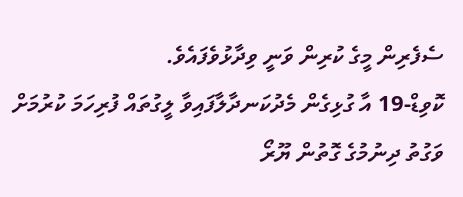ސެފެރިން މީގެ ކުރިން ވަނީ ވިދާޅުވެފައެވެ.
ކޮވިޑް-19 އާ ގުޅިގެން މެދުކަނދާލާފައިވާ ލީގުތައް ފުރިހަމަ ކުރުމަށް ވަގުތު ދިނުމުގެ ގޮތުން ޔޫރޯ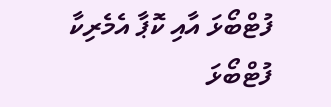ފުޓްބޯޅަ އާއި ކޮޕާ އެމެރިކާ ފުޓްބޯޅަ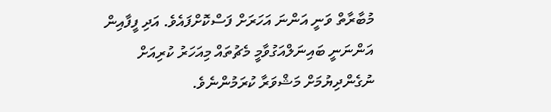މުބާރާތް ވަނީ އަންނަ އަހަރަށް ފަސްކޮށްފައެވެ. އަދި ފީފާއިން އަންނަނީ ބައިނަލްއަގުވާމީ މެޗުތައް މިއަހަރު ކުރިއަށް ނުގެންދިޔުމަށް މަޝްވަރާ ކުރަމުންނެވެ.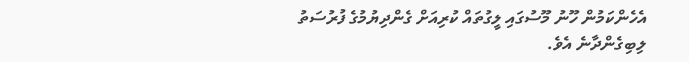އެހެންކަމުން ހޫނު މޫސުގައި ލީގުތައް ކުރިއަށް ގެންދިޔުމުގެ ފުރުސަތު ލިބިގެންދާނެ އެވެ.